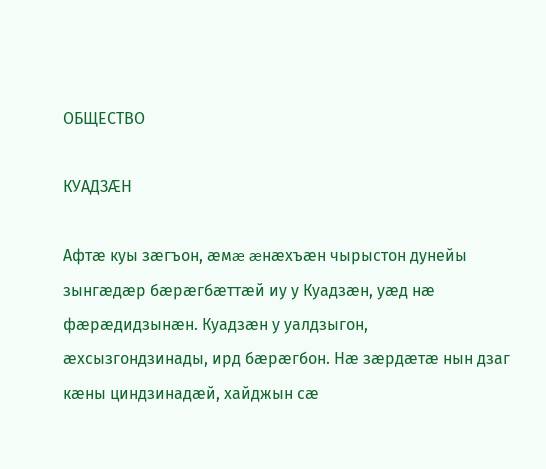ОБЩЕСТВО

КУАДЗÆН

Афтæ куы зæгъон, æмæ æнæхъæн чырыстон дунейы зынгæдæр бæрæгбæттæй иу у Куадзæн, уæд нæ фæрæдидзынæн. Куадзæн у уалдзыгон, æхсызгондзинады, ирд бæрæгбон. Нæ зæрдæтæ нын дзаг кæны циндзинадæй, хайджын сæ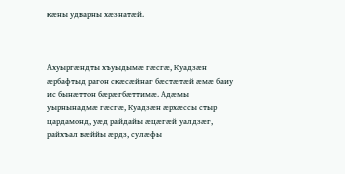кæны удварны хæзнатæй.



Ахуыргæндты хъуыдымæ гæсгæ, Куадзæн æрбафтыд рагон скæсæйнаг бæстæтæй æмæ баиу ис бынæттон бæрæгбæттимæ. Адæмы уырнынадмæ гæсгæ, Куадзæн æрхæссы стыр цардамонд, уæд райдайы æцæгæй уалдзæг, райхъал вæййы æрдз, сулæфы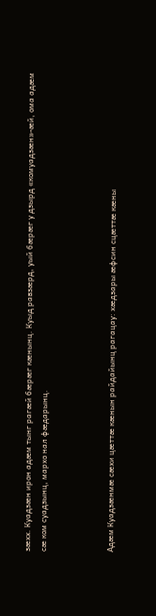зæхх. Куадзæн ирон адæм тынг рагæй бæрæг кæнынц. Куыд равзæрд, уый бæрæг у дзырд «комуадзæн»-æй, ома адæм сæ ком суадзынц, мархо нал фæдарынц.



Адæм Куадзæнмæ сæхи цæттæ кæнын райдайынц рагацау: хæдзары æфсин сцæттæ кæны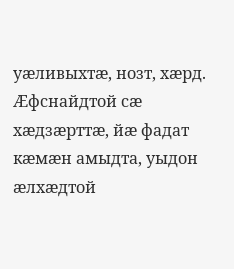уæливыхтæ, нозт, хæрд. Æфснайдтой сæ хæдзæрттæ, йæ фадат кæмæн амыдта, уыдон æлхæдтой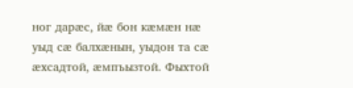ног дарæс, йæ бон кæмæн нæ уыд сæ балхæнын, уыдон та сæ æхсадтой, æмпъызтой. Фыхтой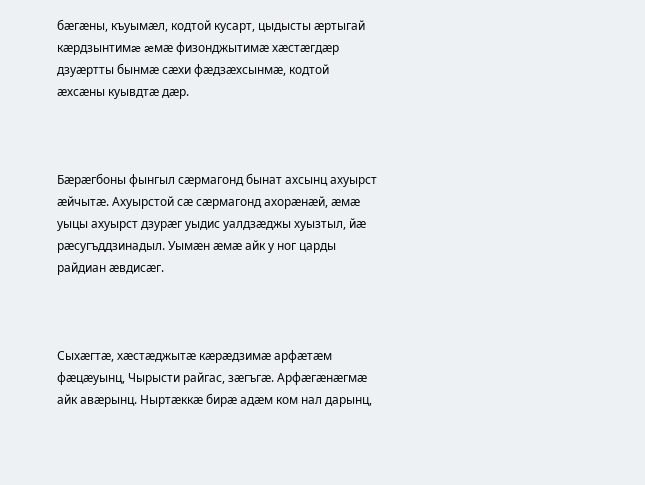бæгæны, къуымæл, кодтой кусарт, цыдысты æртыгай кæрдзынтимæ æмæ физонджытимæ хæстæгдæр дзуæртты бынмæ сæхи фæдзæхсынмæ, кодтой æхсæны куывдтæ дæр.



Бæрæгбоны фынгыл сæрмагонд бынат ахсынц ахуырст æйчытæ. Ахуырстой сæ сæрмагонд ахорæнæй, æмæ уыцы ахуырст дзурæг уыдис уалдзæджы хуызтыл, йæ рæсугъддзинадыл. Уымæн æмæ айк у ног царды райдиан æвдисæг.



Сыхæгтæ, хæстæджытæ кæрæдзимæ арфæтæм фæцæуынц, Чырысти райгас, зæгъгæ. Арфæгæнæгмæ айк авæрынц. Ныртæккæ бирæ адæм ком нал дарынц,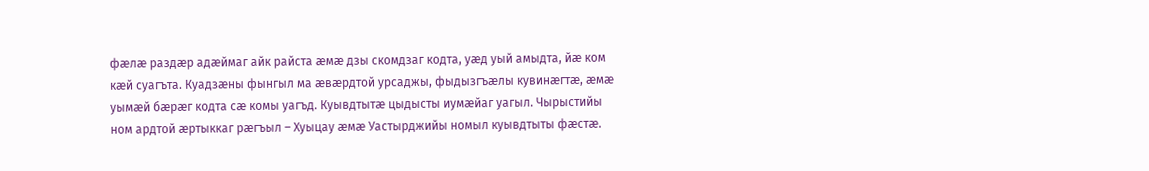фæлæ раздæр адæймаг айк райста æмæ дзы скомдзаг кодта, уæд уый амыдта, йæ ком кæй суагъта. Куадзæны фынгыл ма æвæрдтой урсаджы, фыдызгъæлы кувинæгтæ, æмæ уымæй бæрæг кодта сæ комы уагъд. Куывдтытæ цыдысты иумæйаг уагыл. Чырыстийы ном ардтой æртыккаг рæгъыл – Хуыцау æмæ Уастырджийы номыл куывдтыты фæстæ.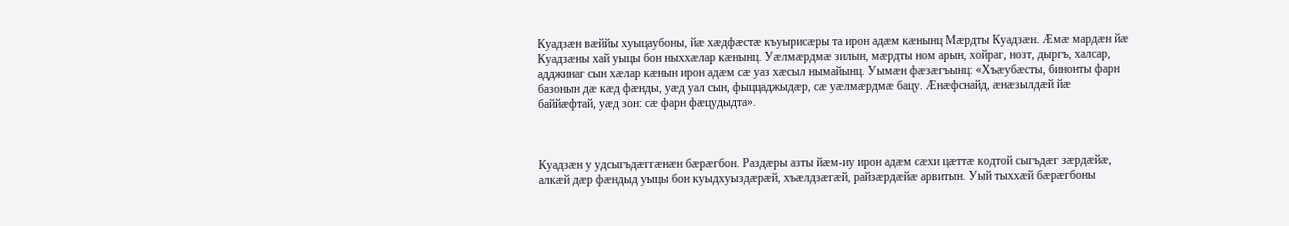Куадзæн вæййы хуыцаубоны, йæ хæдфæстæ къуырисæры та ирон адæм кæнынц Мæрдты Куадзæн. Æмæ мардæн йæ Куадзæны хай уыцы бон ныххæлар кæнынц. Уæлмæрдмæ зилын, мæрдты ном арын, хойраг, нозт, дыргъ, халсар, адджинаг сын хæлар кæнын ирон адæм сæ уаз хæсыл нымайынц. Уымæн фæзæгъынц: «Хъæубæсты, бинонты фарн базонын дæ кæд фæнды, уæд уал сын, фыццаджыдæр, сæ уæлмæрдмæ бацу. Æнæфснайд, æнæзылдæй йæ баййæфтай, уæд зон: сæ фарн фæцудыдта».



Куадзæн у удсыгъдæггæнæн бæрæгбон. Раздæры азты йæм-иу ирон адæм сæхи цæттæ кодтой сыгъдæг зæрдæйæ, алкæй дæр фæндыд уыцы бон куыдхуыздæрæй, хъæлдзæгæй, райзæрдæйæ арвитын. Уый тыххæй бæрæгбоны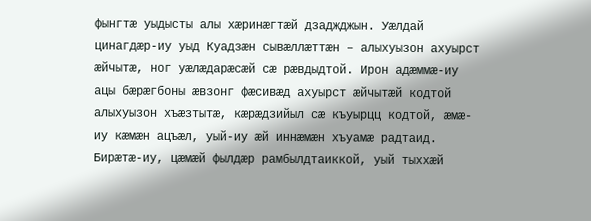фынгтæ уыдысты алы хæринæгтæй дзаджджын. Уæлдай цинагдæр-иу уыд Куадзæн сывæллæттæн – алыхуызон ахуырст æйчытæ, ног уæлæдарæсæй сæ рæвдыдтой. Ирон адӕммӕ-иу ацы бӕрӕгбоны ӕвзонг фӕсивӕд ахуырст ӕйчытӕй кодтой алыхуызон хъӕзтытӕ, кӕрӕдзийыл сӕ къуырцц кодтой, æмæ-иу кӕмӕн ацъӕл, уый-иу ӕй иннӕмӕн хъуамӕ радтаид. Бирӕтӕ-иу, цӕмӕй фылдӕр рамбылдтаиккой, уый тыххӕй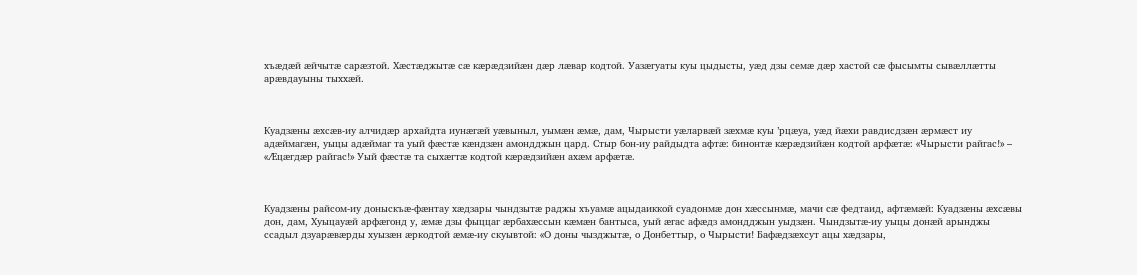хъӕдӕй æйчытæ сарӕзтой. Хӕстӕджытӕ сæ кӕрӕдзийӕн дӕр лӕвар кодтой. Уазӕгуаты куы цыдысты, уӕд дзы семӕ дӕр хастой сӕ фысымты сывӕллӕтты арӕвдауыны тыххӕй.



Куадзæны ӕхсӕв-иу алчидӕр архайдта иунӕгӕй уӕвыныл, уымӕн ӕмӕ, дам, Чырысти уӕларвӕй зӕхмӕ куы ’рцӕуа, уӕд йӕхи равдисдзӕн ӕрмӕст иу адӕймагӕн, уыцы адӕймаг та уый фӕстӕ кӕндзӕн амондджын цард. Стыр бон-иу райдыдта афтӕ: бинонтӕ кӕрӕдзийӕн кодтой арфӕтӕ: «Чырысти райгас!» – «Ӕцӕгдӕр райгас!» Уый фӕстӕ та сыхӕгтӕ кодтой кӕрӕдзийӕн ахӕм арфӕтӕ.



Куадзæны райсом-иу доныскъæ-фæнтау хæдзары чындзытæ раджы хъуамæ ацыдаиккой суадонмæ дон хæссынмæ, мачи сæ федтаид, афтæмæй: Куадзæны æхсæвы дон, дам, Хуыцауæй арфæгонд у, æмæ дзы фыццаг æрбахæссын кæмæн бантыса, уый æгас афæдз амондджын уыдзæн. Чындзытæ-иу уыцы донæй арынджы ссадыл дзуарæвæрды хуызæн æркодтой æмæ-иу скуывтой: «О доны чызджытæ, о Донбеттыр, о Чырысти! Бафæдзæхсут ацы хæдзары,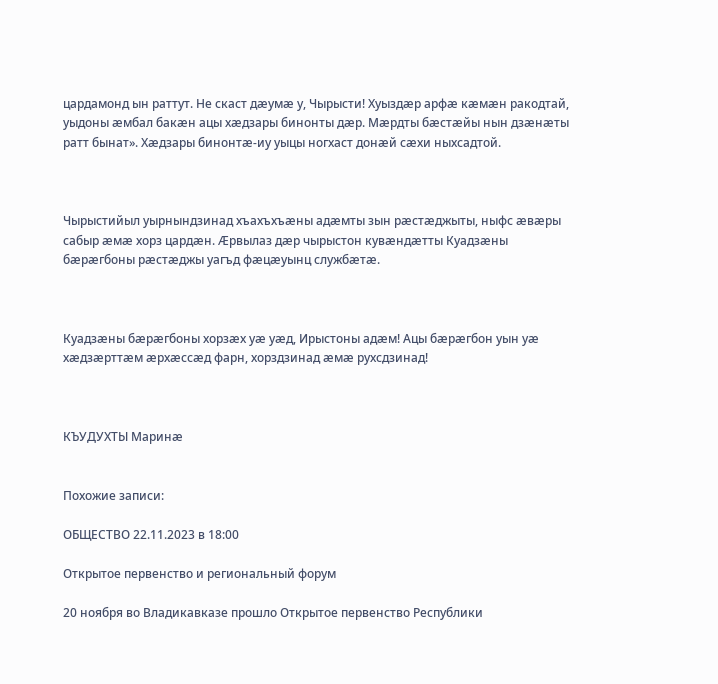цардамонд ын раттут. Не скаст дæумæ у, Чырысти! Хуыздæр арфæ кæмæн ракодтай, уыдоны æмбал бакæн ацы хæдзары бинонты дæр. Мæрдты бæстæйы нын дзæнæты ратт бынат». Хæдзары бинонтæ-иу уыцы ногхаст донæй сæхи ныхсадтой.



Чырыстийыл уырнындзинад хъахъхъæны адæмты зын рæстæджыты, ныфс æвæры сабыр æмæ хорз цардæн. Æрвылаз дæр чырыстон кувæндæтты Куадзæны бæрæгбоны рæстæджы уагъд фæцæуынц службæтæ.



Куадзæны бæрæгбоны хорзæх уæ уæд, Ирыстоны адæм! Ацы бæрæгбон уын уæ хæдзæрттæм æрхæссæд фарн, хорздзинад æмæ рухсдзинад!



КЪУДУХТЫ Маринæ


Похожие записи:

ОБЩЕСТВО 22.11.2023 в 18:00

Открытое первенство и региональный форум

20 ноября во Владикавказе прошло Открытое первенство Республики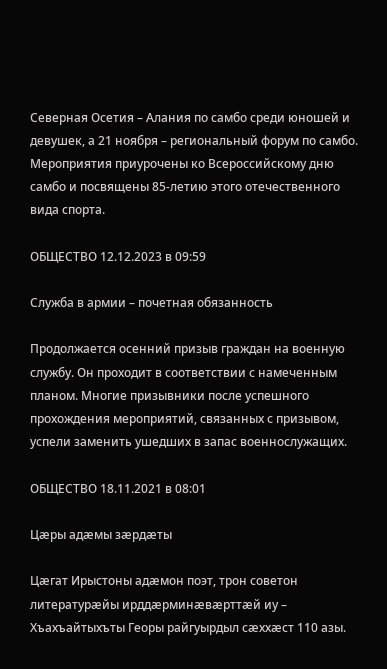Северная Осетия – Алания по самбо среди юношей и девушек, а 21 ноября – региональный форум по самбо. Мероприятия приурочены ко Всероссийскому дню самбо и посвящены 85-летию этого отечественного вида спорта.

ОБЩЕСТВО 12.12.2023 в 09:59

Служба в армии – почетная обязанность

Продолжается осенний призыв граждан на военную службу. Он проходит в соответствии с намеченным планом. Многие призывники после успешного прохождения мероприятий, связанных с призывом, успели заменить ушедших в запас военнослужащих.

ОБЩЕСТВО 18.11.2021 в 08:01

Цæры адæмы зæрдæты

Цæгат Ирыстоны адæмон поэт, трон советон литературæйы ирддæрминæвæрттæй иу – Хъахъайтыхъты Георы райгуырдыл сæххæст 110 азы.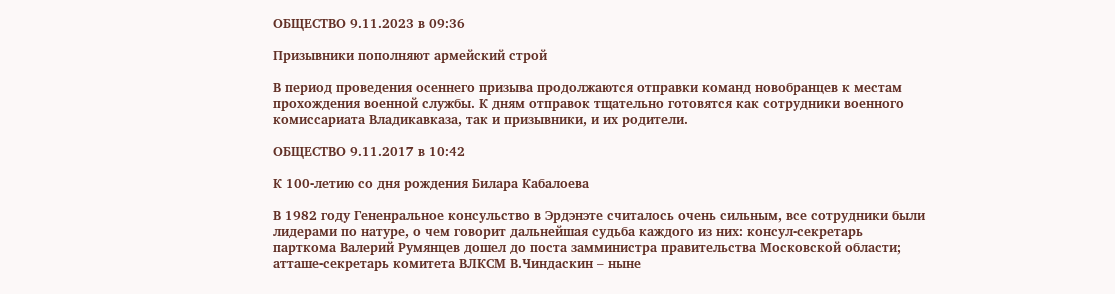ОБЩЕСТВО 9.11.2023 в 09:36

Призывники пополняют армейский строй

В период проведения осеннего призыва продолжаются отправки команд новобранцев к местам прохождения военной службы. К дням отправок тщательно готовятся как сотрудники военного комиссариата Владикавказа, так и призывники, и их родители.

ОБЩЕСТВО 9.11.2017 в 10:42

К 100-летию со дня рождения Билара Кабалоева

В 1982 году Гененральное консульство в Эрдэнэте считалось очень сильным, все сотрудники были лидерами по натуре, о чем говорит дальнейшая судьба каждого из них: консул-секретарь парткома Валерий Румянцев дошел до поста замминистра правительства Московской области; атташе-секретарь комитета ВЛКСМ В.Чиндаскин – ныне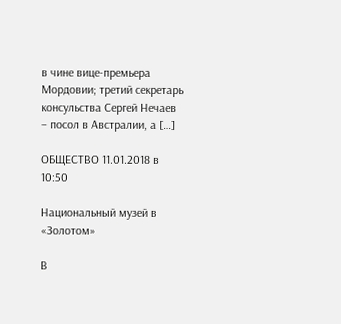в чине вице-премьера Мордовии; третий секретарь консульства Сергей Нечаев – посол в Австралии, а […]

ОБЩЕСТВО 11.01.2018 в 10:50

Национальный музей в «Золотом»

В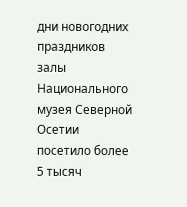дни новогодних праздников залы Национального музея Северной Осетии посетило более 5 тысяч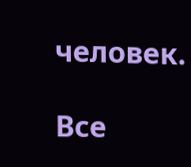человек.

Все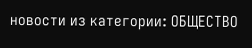новости из категории: ОБЩЕСТВО